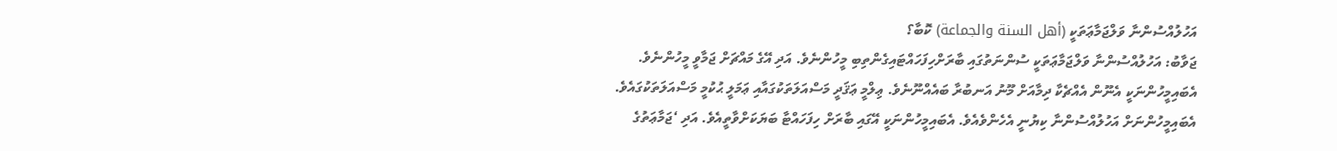އަހުލުއްސުންނާ ވަލްޖަމާޢަތަކީ (أهل السنة والجماعة) ކޮބާ؟
ޖަވާބު: އަހުލުއްސުންނާ ވަލްޖަމާޢަތަކީ ސުންނަތުގައި ބާރަށްހިފަހައްޓައިގެންތިބި މީހުންނެވެ. އަދި އޭގެ މައްޗަށް ޖަމާވީ މީހުންނެވެ. އެބައިމީހުންނަކީ އެނޫން އެއްޗެކާ ދިމާއަށް މޫނު އަނބުރާ ބައެއްނޫނެވެ. ޢިލްމީ ޢަޤަދީ މަސްއަލަތަކުގައާއި ޢަމަލީ ޙުކުމީ މަސްއަލަތަކުގައެވެ.
އެބައިމީހުންނަށް އަހުލުއްސުންނާ ކިޔުނީ އެހެންވެއެވެ. އެބައިމީހުންނަކީ އޭގައި ބާރަށް ހިފަހައްޓާ ބަޔަކަށްވާތީއެވެ. އަދި ‘ޖަމާޢަތުގެ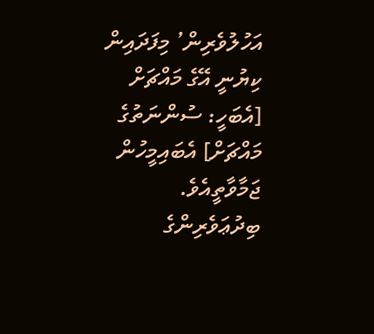އަހުލުވެރިން’ މިފަދައިން ކިޔުނީ އޭގެ މައްޗަށް [އެބަހީ: ސުންނަތުގެ މައްޗަށް] އެބައިމީހުން ޖަމާވާތީއެވެ.
ބިދުޢަވެރިންގެ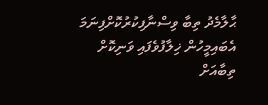ޙާލާމެދު ތިބާ ވިސްނާފިކުރުކޮށްފިނަމަ އެބައިމީހުން ޚިލާފުވެފައި ވަނިކޮށް ތިބާއަށް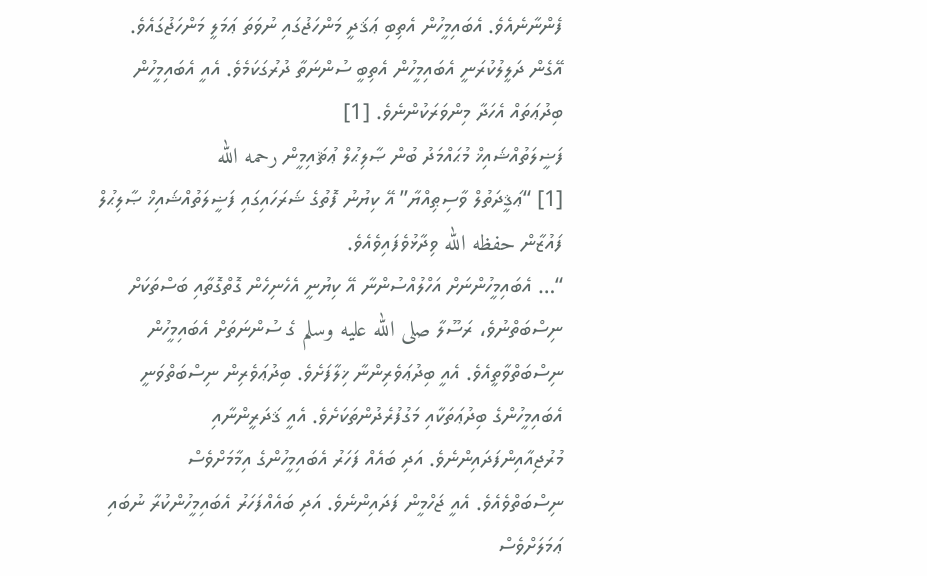ފެންނާނެއެވެ. އެބައިމީހުން އެތިބި ޢަޤަދީ މަންހަޖުގައި ނުވަތަ ޢަމަލީ މަންހަޖުގައެވެ. އޭގެން ދަލީލުކުރަނީ އެބައިމީހުން އެތިބީ ސުންނަތާ ދުރުގަކަމެވެ. އެއީ އެބައިމީހުން ބިދުޢަތައް އެހަދާ މިންވަރަކުންނެވެ. [1]
ފަޟީލަތުއްޝައިޚް މުޙައްމަދު ބުން ޞާލިޙުލް ޢުޘައިމީން رحمه الله
[1] “ޢަޤީދަތުލް ވާސިޠިއްޔާ” އޭ ކިޔުނު ފޮތުގެ ޝަރަހައިގައި ފަޟީލަތުއްޝައިޚް ޞާލިޙުލް ފައުޒާން حفظه الله ވިދާޅުވެފައިވެއެވެ.
“… އެބައިމީހުންނަށް އަހްލުއްސުންނާ އޭ ކިޔުނީ އެހެނިހެން ގޮތްގޮތާއި ބަސްތަކަށް ނިސްބަތްނުވެ، ރަސޫލާ صلى الله عليه وسلم ގެ ސުންނަތަށް އެބައިމީހުން ނިސްބަތްވާތީއެވެ. އެއީ ބިދުޢަވެރިންނާ ޚިލާފަށެވެ. ބިދުޢަވެރިން ނިސްބަތްވަނީ އެބައިމީހުންގެ ބިދުޢަތަކާއި މަގުފުރެދުންތަކަށެވެ. އެއީ ޤަދަރީންނާއި މުރުޖިއާއިންފަދައިންނެވެ. އަދި ބައެއް ފަހަރު އެބައިމީހުންގެ އިމާމަށްވެސް ނިސްބަތްވެއެވެ. އެއީ ޖަހްމީން ފަދައިންނެވެ. އަދި ބައެއްފަހަރު އެބައިމީހުންކުރާ ނުބައި ޢަމަލަށްވެސް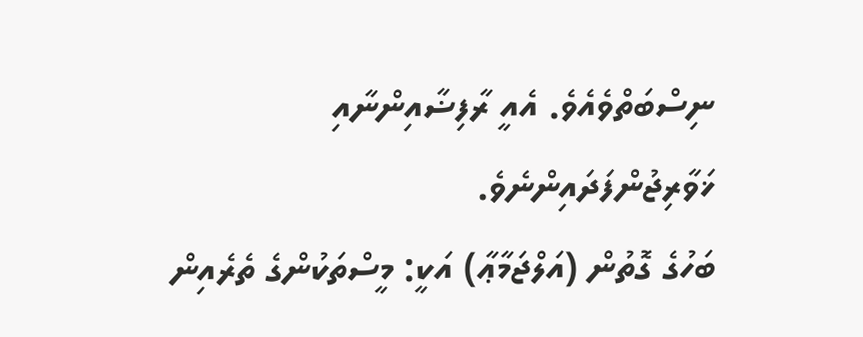ނިސްބަތްވެއެވެ. އެއީ ރާފިޟާއިންނާއި ޚަވާރިޖުންފަދައިންނެވެ.
ބަހުގެ ގޮތުން (އަލްޖަމާޢާ) އަކީ: މީސްތަކުންގެ ތެރެއިން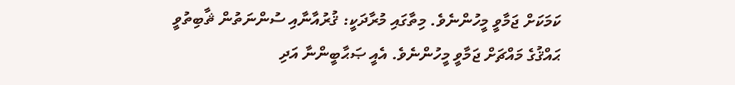ކަމަކަށް ޖަމާވީ މީހުންނެވެ. މިތާގައި މުރާދަކީ: ޤުރުއާނާއި ސުންނަތުން ޘާބިތުވީ ޙައްޤުގެ މައްޗަށް ޖަމާވީ މީހުންނެވެ. އެއީ ޞަޙާބީންނާ އަދި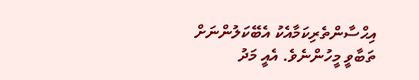އިޙްސާންތެރިކަމާއެކު އެބޭކަލުންނަށް ތަބާވީ މީހުންނެވެ. އެއީ މަދު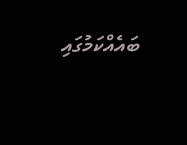ބައެއްކަމުގައި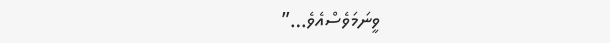ވީނަމަވެސްއެވެ…”